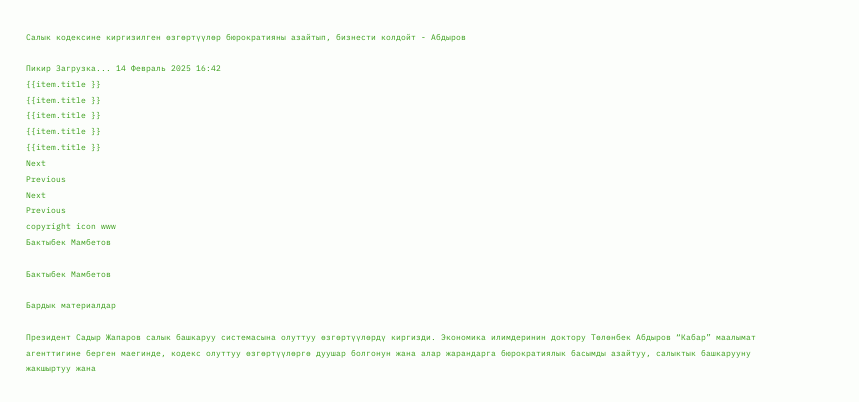Салык кодексине киргизилген өзгөртүүлөр бюрократияны азайтып, бизнести колдойт - Абдыров

Пикир Загрузка... 14 Февраль 2025 16:42
{{item.title }}
{{item.title }}
{{item.title }}
{{item.title }}
{{item.title }}
Next
Previous
Next
Previous
copyright icon www
Бактыбек Мамбетов

Бактыбек Мамбетов

Бардык материалдар

Президент Садыр Жапаров салык башкаруу системасына олуттуу өзгөртүүлөрдү киргизди. Экономика илимдеринин доктору Төлөнбек Абдыров “Кабар” маалымат агенттигине берген маегинде, кодекс олуттуу өзгөртүүлөргө дуушар болгонун жана алар жарандарга бюрократиялык басымды азайтуу, салыктык башкарууну жакшыртуу жана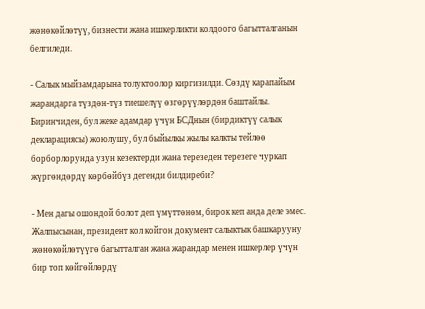жөнөкөйлөтүү, бизнести жана ишкерликти колдоого багытталганын белгиледи.

- Салык мыйзамдарына толуктоолор киргизилди. Сөздү карапайым жарандарга түздөн-түз тиешелүү өзгөрүүлөрдөн баштайлы. Биринчиден, бул жеке адамдар үчүн БСДнын (бирдиктүү салык декларациясы) жоюлушу, бул быйылкы жылы калкты тейлөө борборлорунда узун кезектерди жана терезеден терезеге чуркап жүргөндөрдү көрбөйбүз дегенди билдиреби?

- Мен дагы ошондой болот деп үмүттөнөм, бирок кеп анда деле эмес. Жалпысынан, президент кол койгон документ салыктык башкарууну жөнөкөйлөтүүгө багытталган жана жарандар менен ишкерлер үчүн бир топ көйгөйлөрдү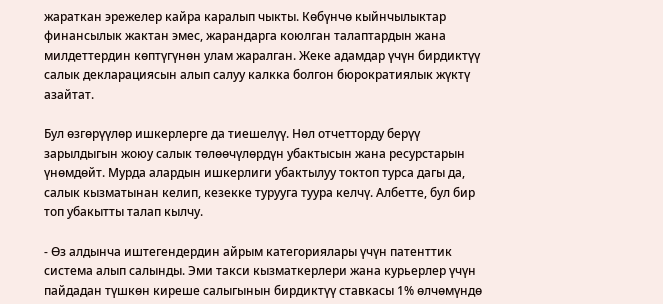жараткан эрежелер кайра каралып чыкты. Көбүнчө кыйнчылыктар финансылык жактан эмес, жарандарга коюлган талаптардын жана милдеттердин көптүгүнөн улам жаралган. Жеке адамдар үчүн бирдиктүү салык декларациясын алып салуу калкка болгон бюрократиялык жүктү азайтат.

Бул өзгөрүүлөр ишкерлерге да тиешелүү. Нөл отчетторду берүү зарылдыгын жоюу салык төлөөчүлөрдүн убактысын жана ресурстарын үнөмдөйт. Мурда алардын ишкерлиги убактылуу токтоп турса дагы да, салык кызматынан келип, кезекке турууга туура келчү. Албетте, бул бир топ убакытты талап кылчу.

- Өз алдынча иштегендердин айрым категориялары үчүн патенттик система алып салынды. Эми такси кызматкерлери жана курьерлер үчүн пайдадан түшкөн киреше салыгынын бирдиктүү ставкасы 1% өлчөмүндө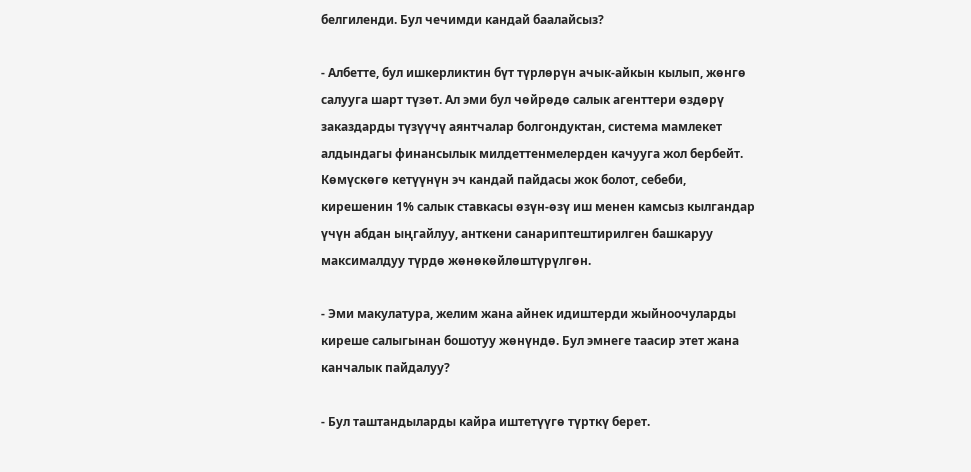белгиленди. Бул чечимди кандай баалайсыз?

- Албетте, бул ишкерликтин бүт түрлөрүн ачык-айкын кылып, жөнгө салууга шарт түзөт. Ал эми бул чөйрөдө салык агенттери өздөрү заказдарды түзүүчү аянтчалар болгондуктан, система мамлекет алдындагы финансылык милдеттенмелерден качууга жол бербейт. Көмүскөгө кетүүнүн эч кандай пайдасы жок болот, себеби, кирешенин 1% салык ставкасы өзүн-өзү иш менен камсыз кылгандар үчүн абдан ыңгайлуу, анткени санариптештирилген башкаруу максималдуу түрдө жөнөкөйлөштүрүлгөн.

- Эми макулатура, желим жана айнек идиштерди жыйноочуларды киреше салыгынан бошотуу жөнүндө. Бул эмнеге таасир этет жана канчалык пайдалуу?

- Бул таштандыларды кайра иштетүүгө түрткү берет.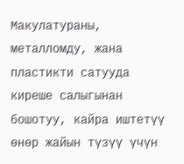Макулатураны, металломду, жана пластикти сатууда киреше салыгынан бошотуу, кайра иштетүү өнөр жайын түзүү үчүн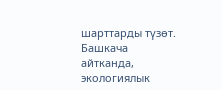шарттарды түзөт. Башкача айтканда, экологиялык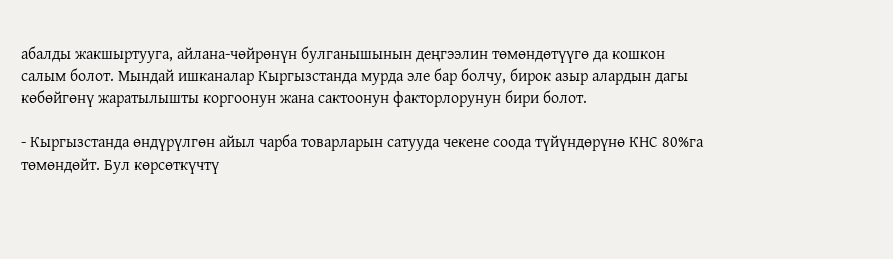абалды жакшыртууга, айлана-чөйрөнүн булганышынын деңгээлин төмөндөтүүгө да кошкон салым болот. Мындай ишканалар Кыргызстанда мурда эле бар болчу, бирок азыр алардын дагы көбөйгөнү жаратылышты коргоонун жана сактоонун факторлорунун бири болот.

- Кыргызстанда өндүрүлгөн айыл чарба товарларын сатууда чекене соода түйүндөрүнө КНС 80%га төмөндөйт. Бул көрсөткүчтү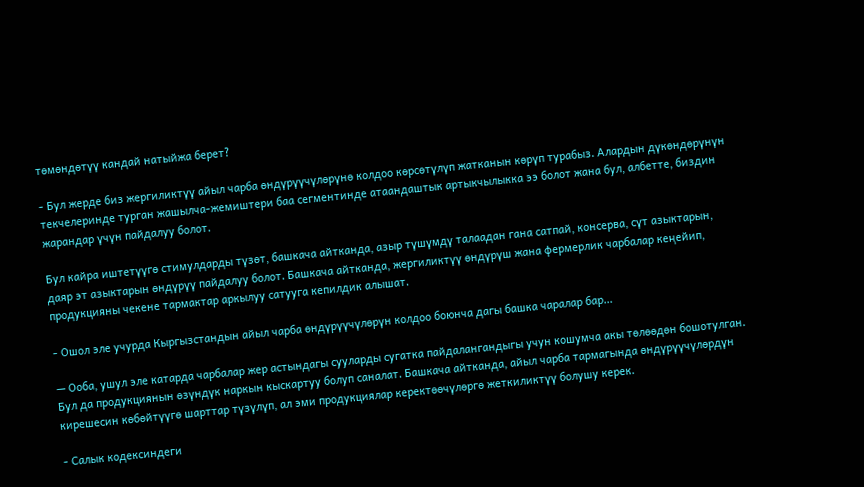төмөндөтүү кандай натыйжа берет?

- Бул жерде биз жергиликтүү айыл чарба өндүрүүчүлөрүнө колдоо көрсөтүлүп жатканын көрүп турабыз. Алардын дүкөндөрүнүн текчелеринде турган жашылча-жемиштери баа сегментинде атаандаштык артыкчылыкка ээ болот жана бул, албетте, биздин жарандар үчүн пайдалуу болот.

Бул кайра иштетүүгө стимулдарды түзөт, башкача айтканда, азыр түшүмдү талаадан гана сатпай, консерва, сүт азыктарын, даяр эт азыктарын өндүрүү пайдалуу болот. Башкача айтканда, жергиликтүү өндүрүш жана фермерлик чарбалар кеңейип, продукцияны чекене тармактар аркылуу сатууга кепилдик алышат.

- Ошол эле учурда Кыргызстандын айыл чарба өндүрүүчүлөрүн колдоо боюнча дагы башка чаралар бар...

— Ооба, ушул эле катарда чарбалар жер астындагы сууларды сугатка пайдалангандыгы учун кошумча акы төлөөдөн бошотулган. Бул да продукциянын өзүндүк наркын кыскартуу болуп саналат. Башкача айтканда, айыл чарба тармагында өндүрүүчүлөрдүн кирешесин көбөйтүүгө шарттар түзүлүп, ал эми продукциялар керектөөчүлөргө жеткиликтүү болушу керек.

- Салык кодексиндеги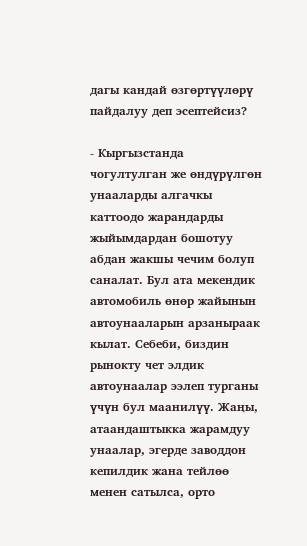дагы кандай өзгөртүүлөрү пайдалуу деп эсептейсиз?

- Кыргызстанда чогултулган же өндүрүлгөн унааларды алгачкы каттоодо жарандарды жыйымдардан бошотуу абдан жакшы чечим болуп саналат. Бул ата мекендик автомобиль өнөр жайынын автоунааларын арзаныраак кылат. Себеби, биздин рынокту чет элдик автоунаалар ээлеп турганы үчүн бул маанилүү. Жаңы, атаандаштыкка жарамдуу унаалар, эгерде заводдон кепилдик жана тейлөө менен сатылса, орто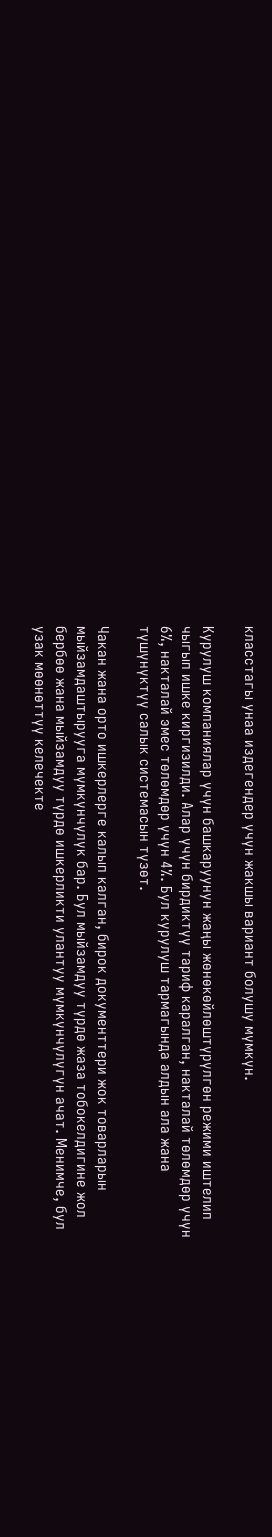класстагы унаа издегендер үчүн жакшы вариант болушу мүмкүн.

Курулуш компаниялар үчүн башкаруунун жаңы жөнөкөйлөштүрүлгөн режими иштелип чыгып ишке киргизилди. Алар үчүн бирдиктүү тариф каралган, накталай төлөмдөр үчүн 6%, накталай эмес төлөмдөр үчүн 4%. Бул курулуш тармагында алдын ала жана түшүнүктүү салык системасын түзөт.

Чакан жана орто ишкерлерге калып калган, бирок документтери жок товарларын мыйзамдаштырууга мүмкүнчүлүк бар. Бул мыйзамдуу түрдө жаза тобокелдигине жол бербөө жана мыйзамдуу түрдө ишкерликти улантуу мүмкүнчүлүгүн ачат. Менимче, бул узак мөөнөттүү келечекте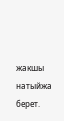жакшы натыйжа берет.